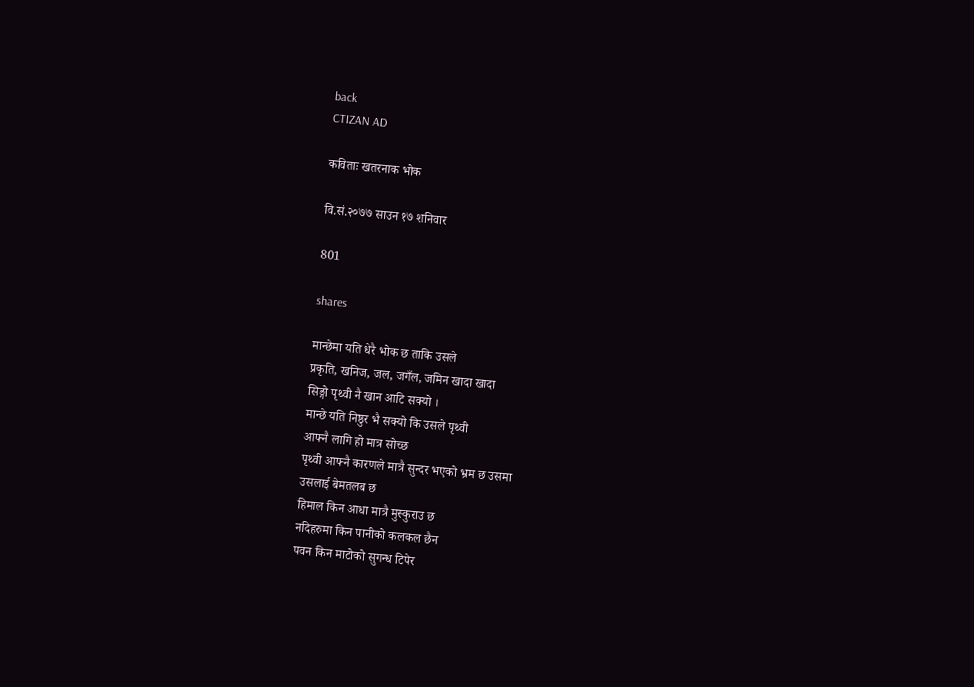back
CTIZAN AD

कविताः खतरनाक भोक

वि.सं.२०७७ साउन १७ शनिवार

801

shares

मान्छेमा यति धेरै भोक छ ताकि उसले
प्रकृति, खनिज, जल, जगँल, जमिन खादा खादा
सिङ्गो पृथ्वी नै खान आटि सक्यो ।
मान्छे यति निष्ठुर भै सक्यो कि उसले पृथ्वी
आफ्नै लागि हो मात्र सोच्छ
पृथ्वी आफ्नै कारणले मात्रै सुन्दर भएको भ्रम छ उसमा
उसलाई बेमतलब छ
हिमाल किन आधा मात्रै मुस्कुराउ छ
नदिहरुमा किन पानीको कलकल छैन
पवन किन माटोको सुगन्ध टिपेर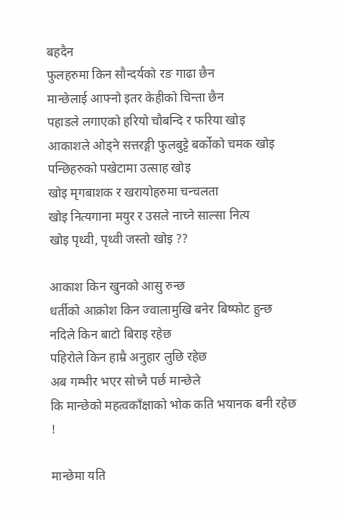बहदैन
फुलहरुमा किन सौन्दर्यको रङ गाढा छैन
मान्छेलाई आफ्नो इतर केहीको चिन्ता छैन
पहाडले लगाएको हरियो चौबन्दि र फरिया खोइ
आकाशले ओड्ने सत्तरङ्गी फुलबुट्टे बर्कोको चमक खोइ
पन्छिहरुको पखेटामा उत्साह खोइ
खोइ मृगबाशक र खरायोहरुमा चन्चलता
खोइ नित्यगाना मयुर र उसले नाच्ने साल्सा नित्य
खोइ पृथ्वी, पृथ्वी जस्तो खोइ ??

आकाश किन खुनको आसु रुन्छ
धर्तीको आक्रोश किन ज्वालामुखि बनेर बिष्फोट हुन्छ
नदिले किन बाटो बिराइ रहेछ
पहिरोले किन हाम्रै अनुहार लुछि रहेछ
अब गम्भीर भएर सोच्नै पर्छ मान्छेले
कि मान्छेको महत्वकाँक्षाको भोक कति भयानक बनी रहेछ !

मान्छेमा यति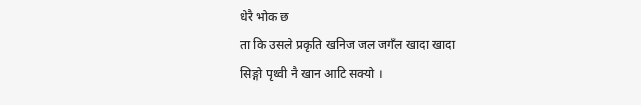धेरै भोक छ
ता कि उसले प्रकृति खनिज जल जगँल खादा खादा
सिङ्गो पृथ्वी नै खान आटि सक्यो ।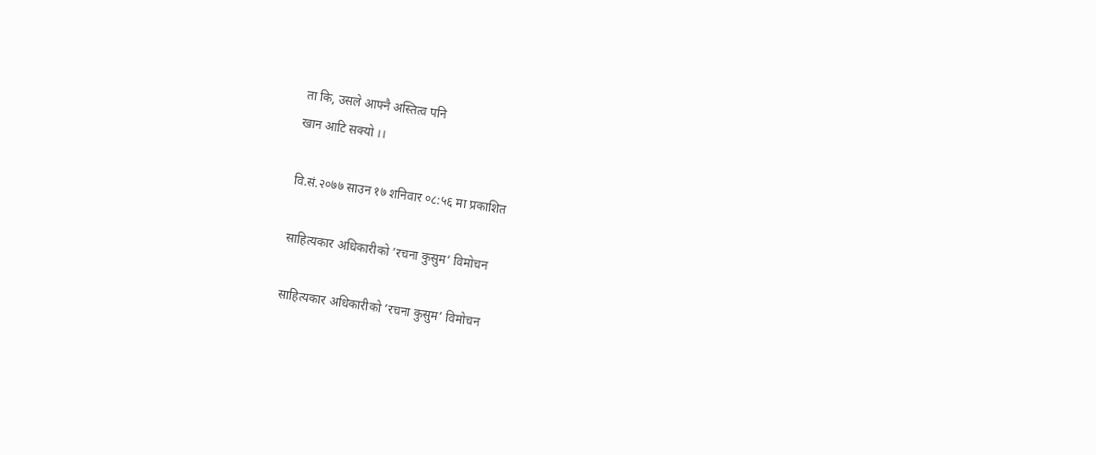ता कि, उसले आफ्नै अस्तित्व पनि
खान आटि सक्यो ।।

वि.सं.२०७७ साउन १७ शनिवार ०८:५६ मा प्रकाशित

साहित्यकार अधिकारीको ’रचना कुसुम’ विमोचन

साहित्यकार अधिकारीको ’रचना कुसुम’ विमोचन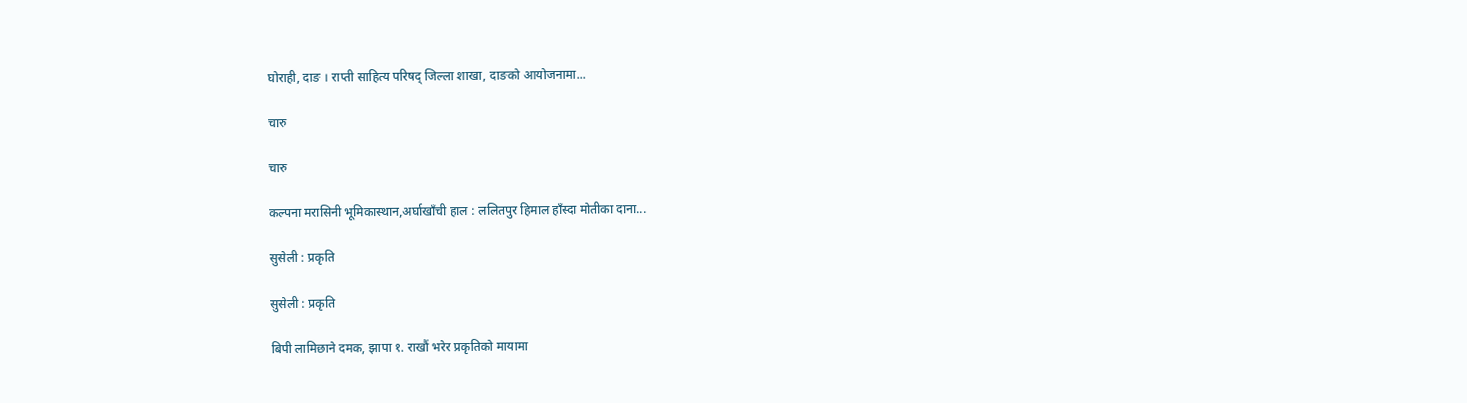घोराही, दाङ । राप्ती साहित्य परिषद् जिल्ला शाखा, दाङको आयोजनामा...

चारु

चारु

कल्पना मरासिनी भूमिकास्थान,अर्घाखाँची हाल : ललितपुर हिमाल हाँस्दा मोतीका दाना...

सुसेली : प्रकृति

सुसेली : प्रकृति

बिपी लामिछाने दमक, झापा १. राखौं भरेर प्रकृतिको मायामा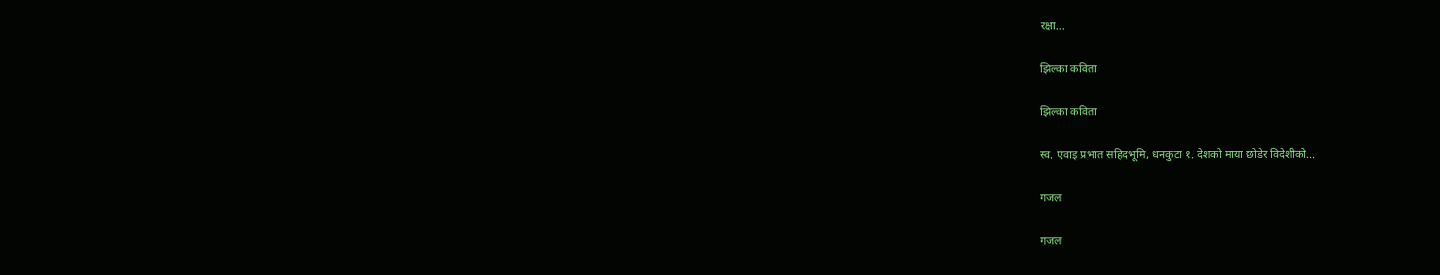रक्षा...

झिल्का कविता

झिल्का कविता

स्व. एवाइ प्रभात सहिदभूमि, धनकुटा १. देशको माया छोडेर विदेशीको...

गजल

गजल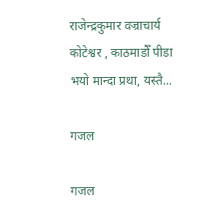राजेन्द्रकुमार वज्राचार्य कोटेश्वर , काठमाडौँ पीडा भयो मान्दा प्रथा, यस्तै...

गजल

गजल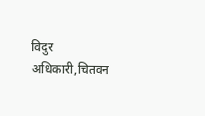विदुर अधिकारी,चितवन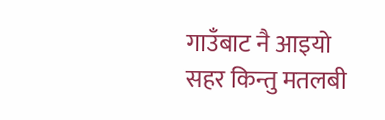गाउँबाट नै आइयो सहर किन्तु मतलबी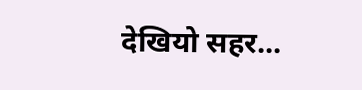देखियो सहर...